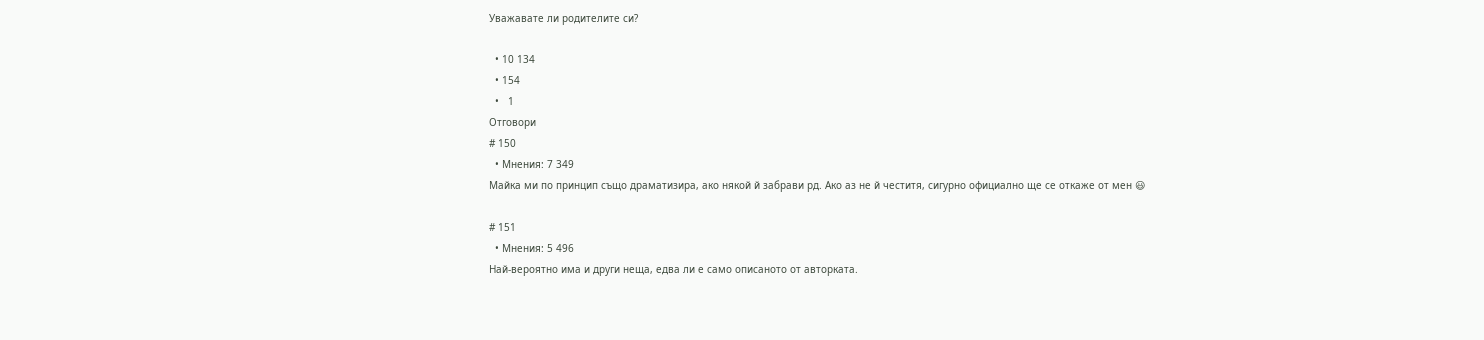Уважавате ли родителите си?

  • 10 134
  • 154
  •   1
Отговори
# 150
  • Мнения: 7 349
Майка ми по принцип също драматизира, ако някой й забрави рд. Ако аз не й честитя, сигурно официално ще се откаже от мен 😃

# 151
  • Мнения: 5 496
Най-вероятно има и други неща, едва ли е само описаното от авторката.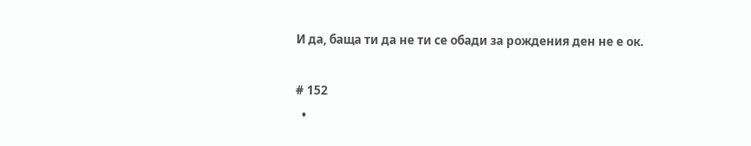И да, баща ти да не ти се обади за рождения ден не е ок.

# 152
  •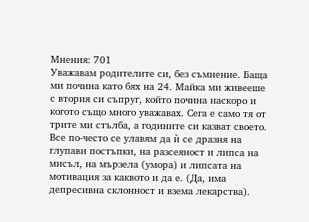Мнения: 701
Уважавам родителите си, без съмнение. Баща ми почина като бях на 24. Майка ми живееше с втория си съпруг, който почина наскоро и когото също много уважавах. Сега е само тя от трите ми стълба, а годините си казват своето.
Все по-често се улавям да ѝ се дразня на глупави постъпки, на разсеяност и липса на мисъл, на мързела (умора) и липсата на мотивация за каквото и да е. (Да, има депресивна склонност и взема лекарства).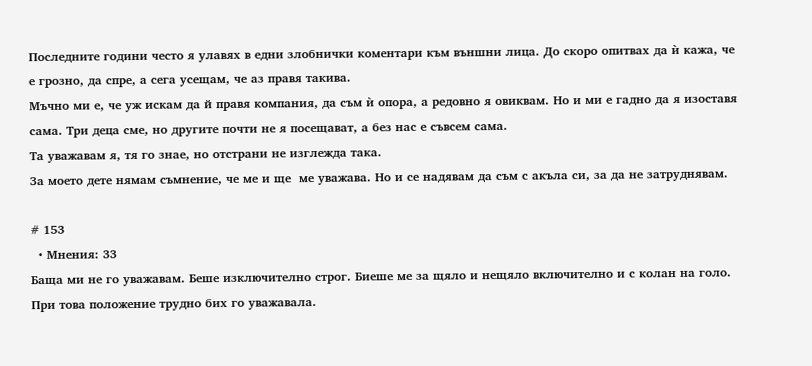Последните години често я улавях в едни злобнички коментари към външни лица. До скоро опитвах да ѝ кажа, че е грозно, да спре, а сега усещам, че аз правя такива.
Мъчно ми е, че уж искам да й правя компания, да съм ѝ опора, а редовно я овиквам. Но и ми е гадно да я изоставя сама. Три деца сме, но другите почти не я посещават, а без нас е съвсем сама.
Та уважавам я, тя го знае, но отстрани не изглежда така.
За моето дете нямам съмнение, че ме и ще  ме уважава. Но и се надявам да съм с акъла си, за да не затруднявам.

# 153
  • Мнения: 33
Баща ми не го уважавам. Беше изключително строг. Биеше ме за щяло и нещяло включително и с колан на голо. При това положение трудно бих го уважавала.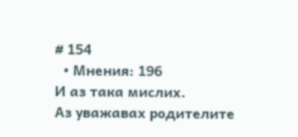# 154
  • Мнения: 196
И аз така мислих.
Аз уважавах родителите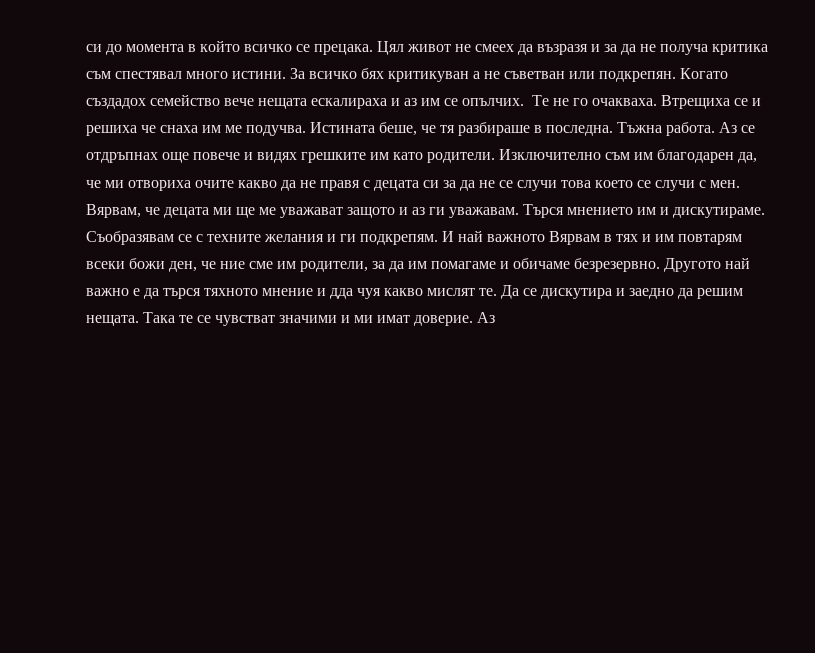си до момента в който всичко се прецака. Цял живот не смеех да възразя и за да не получа критика съм спестявал много истини. За всичко бях критикуван а не съветван или подкрепян. Когато създадох семейство вече нещата ескалираха и аз им се опълчих.  Те не го очакваха. Втрещиха се и решиха че снаха им ме подучва. Истината беше, че тя разбираше в последна. Тъжна работа. Аз се отдръпнах още повече и видях грешките им като родители. Изключително съм им благодарен да, че ми отвориха очите какво да не правя с децата си за да не се случи това което се случи с мен. Вярвам, че децата ми ще ме уважават защото и аз ги уважавам. Търся мнението им и дискутираме. Съобразявам се с техните желания и ги подкрепям. И най важното Вярвам в тях и им повтарям всеки божи ден, че ние сме им родители, за да им помагаме и обичаме безрезервно. Другото най важно е да търся тяхното мнение и дда чуя какво мислят те. Да се дискутира и заедно да решим нещата. Така те се чувстват значими и ми имат доверие. Аз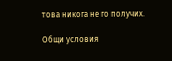това никога не го получих.

Общи условия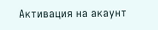Активация на акаунт